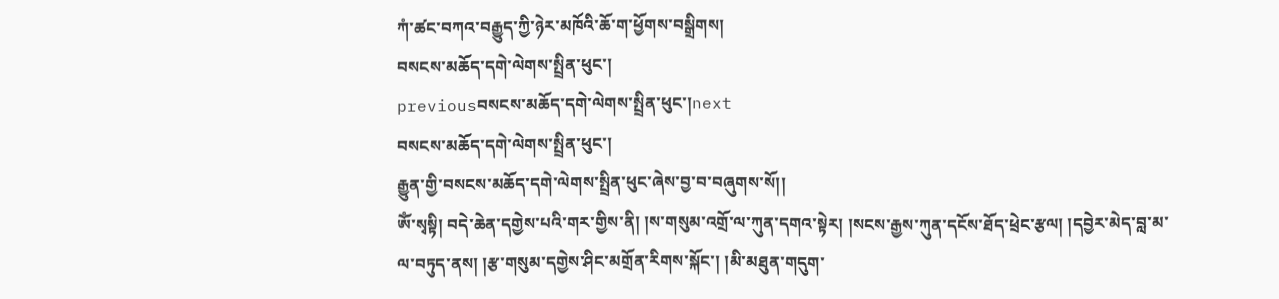ཀཾ་ཚང་བཀའ་བརྒྱུད་ཀྱི་ཉེར་མཁོའི་ཆོ་ག་ཕྱོགས་བསྒྲིགས།
བསངས་མཆོད་དགེ་ལེགས་སྤྲིན་ཕུང་།
previousབསངས་མཆོད་དགེ་ལེགས་སྤྲིན་ཕུང་།next
བསངས་མཆོད་དགེ་ལེགས་སྤྲིན་ཕུང་།
རྒྱུན་གྱི་བསངས་མཆོད་དགེ་ལེགས་སྤྲིན་ཕུང་ཞེས་བྱ་བ་བཞུགས་སོ།།
ༀ་སྭསྟི། བདེ་ཆེན་དགྱེས་པའི་གར་གྱིས་ནི། །ས་གསུམ་འགྲོ་ལ་ཀུན་དགའ་སྟེར། །སངས་རྒྱས་ཀུན་དངོས་ཐོད་ཕྲེང་རྩལ། །དབྱེར་མེད་བླ་མ་ལ་བཏུད་ནས། །རྩ་གསུམ་དགྱེས་ཤིང་མགྲོན་རིགས་སྐོང་། །མི་མཐུན་གདུག་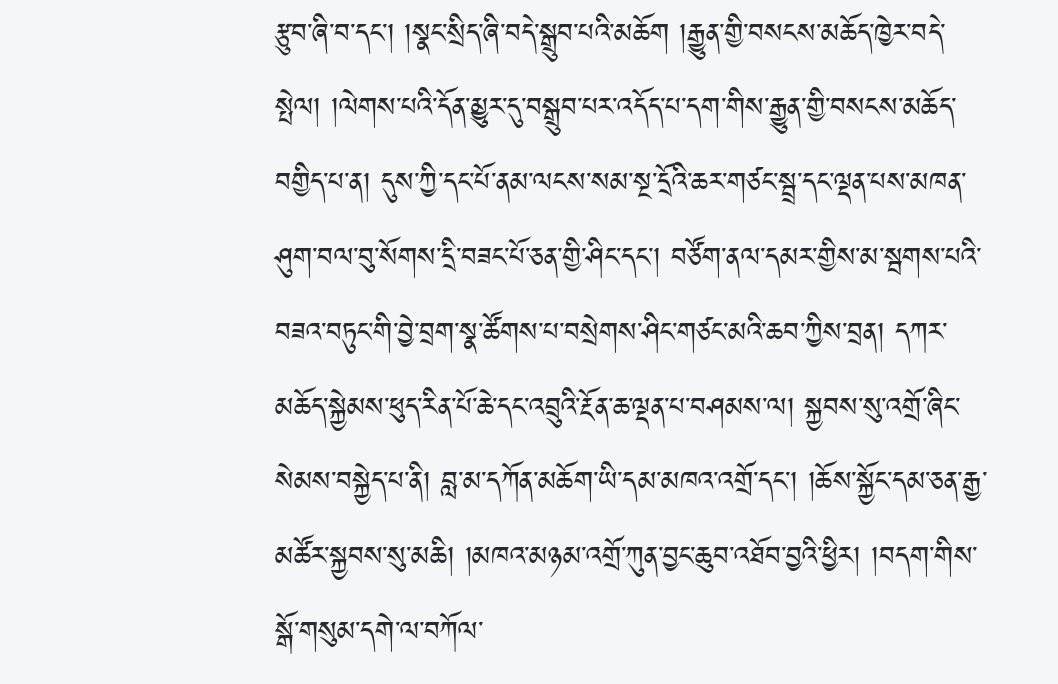རྩུབ་ཞི་བ་དང་། །སྣང་སྲིད་ཞི་བདེ་སྒྲུབ་པའི་མཆོག །རྒྱུན་གྱི་བསངས་མཆོད་ཁྱེར་བདེ་སྤེལ། །ལེགས་པའི་དོན་མྱུར་དུ་བསྒྲུབ་པར་འདོད་པ་དག་གིས་རྒྱུན་གྱི་བསངས་མཆོད་བགྱིད་པ་ན། དུས་ཀྱི་དང་པོ་ནམ་ལངས་སམ་སྔ་དྲོའི་ཆར་གཙང་སྦྲ་དང་ལྡན་པས་མཁན་ཤུག་བལ་བུ་སོགས་དྲི་བཟང་པོ་ཅན་གྱི་ཤིང་དང་། བཙོག་ནལ་དམར་གྱིས་མ་སྦགས་པའི་བཟའ་བཏུང་གི་བྱེ་བྲག་སྣ་ཚོགས་པ་བསྲེགས་ཤིང་གཙང་མའི་ཆབ་ཀྱིས་བྲན། དཀར་མཆོད་སྐྱེམས་ཕུད་རིན་པོ་ཆེ་དང་འབྲུའི་རྔོན་ཆ་ལྡན་པ་བཤམས་ལ། སྐྱབས་སུ་འགྲོ་ཞིང་སེམས་བསྐྱེད་པ་ནི། བླ་མ་དཀོན་མཆོག་ཡི་དམ་མཁའ་འགྲོ་དང་། །ཆོས་སྐྱོང་དམ་ཅན་རྒྱ་མཚོར་སྐྱབས་སུ་མཆི། །མཁའ་མཉམ་འགྲོ་ཀུན་བྱང་ཆུབ་འཐོབ་བྱའི་ཕྱིར། །བདག་གིས་སྒོ་གསུམ་དགེ་ལ་བཀོལ་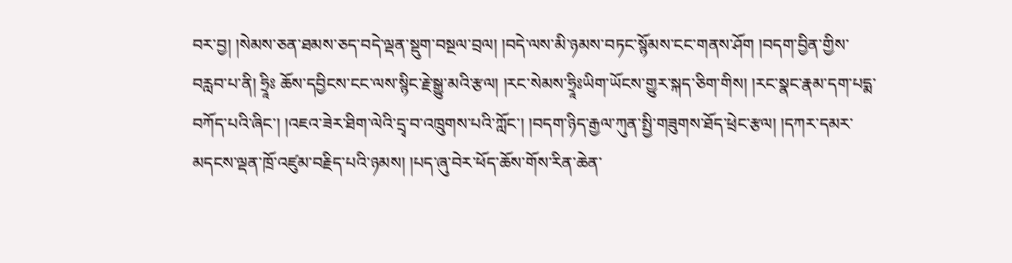བར་བྱ། །སེམས་ཅན་ཐམས་ཅད་བདེ་ལྡན་སྡུག་བསྔལ་བྲལ། །བདེ་ལས་མི་ཉམས་བཏང་སྙོམས་ངང་གནས་ཤོག །བདག་བྱིན་གྱིས་བརླབ་པ་ནི། ཧྲཱིཿ ཆོས་དབྱིངས་ངང་ལས་སྙིང་རྗེ་སྒྱུ་མའི་རྩལ། །རང་སེམས་ཧྲཱིཿཡིག་ཡོངས་གྱུར་སྐད་ཅིག་གིས། །རང་སྣང་རྣམ་དག་པདྨ་བཀོད་པའི་ཞིང་། །འཇའ་ཟེར་ཐིག་ལེའི་དྲྭ་བ་འཁྲུགས་པའི་ཀློང་། །བདག་ཉིད་རྒྱལ་ཀུན་སྤྱི་གཟུགས་ཐོད་ཕྲེང་རྩལ། །དཀར་དམར་མདངས་ལྡན་ཁྲོ་འཛུམ་བརྗིད་པའི་ཉམས། །པད་ཞུ་བེར་ཕོད་ཆོས་གོས་རིན་ཆེན་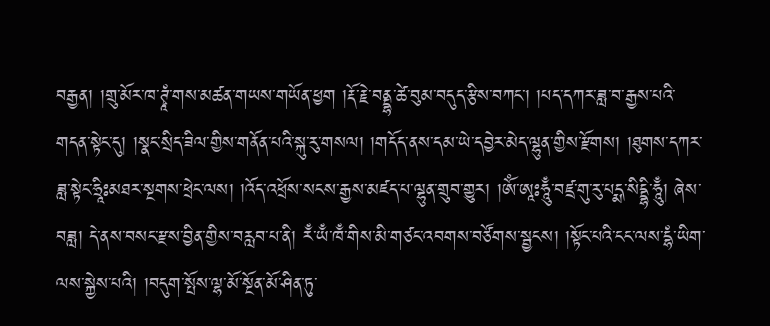བརྒྱན། །གྲུ་མོར་ཁ་ཊྭཱཾ་གས་མཚན་གཡས་གཡོན་ཕྱག །རྡོ་རྗེ་བནྡྷ་ཚེ་བུམ་བདུད་རྩིས་བཀང་། །པད་དཀར་ཟླ་བ་རྒྱས་པའི་གདན་སྟེང་དུ། །སྣང་སྲིད་ཟིལ་གྱིས་གནོན་པའི་སྐུ་རུ་གསལ། །གདོད་ནས་དམ་ཡེ་དབྱེར་མེད་ལྷུན་གྱིས་རྫོགས། །ཐུགས་དཀར་ཟླ་སྟེང་ཧྲཱིཿམཐར་སྔགས་ཕྲེང་ལས། །འོད་འཕྲོས་སངས་རྒྱས་མཛད་པ་ལྷུན་གྲུབ་གྱུར། །ༀ་ཨཱཿཧཱུྃ་བཛྲ་གུ་རུ་པདྨ་སིདྡྷི་ཧཱུྃ། ཞེས་བཟླ། དེ་ནས་བསང་རྫས་བྱིན་གྱིས་བརླབ་པ་ནི། རྃ་ཡྃ་ཁྃ་གིས་མི་གཙང་འབགས་བཙོགས་སྦྱངས། །སྟོང་པའི་ངང་ལས་དྷཾ་ཡིག་ལས་སྐྱེས་པའི། །བདུག་སྤོས་ལྷ་མོ་སྔོན་མོ་ཤིན་ཏུ་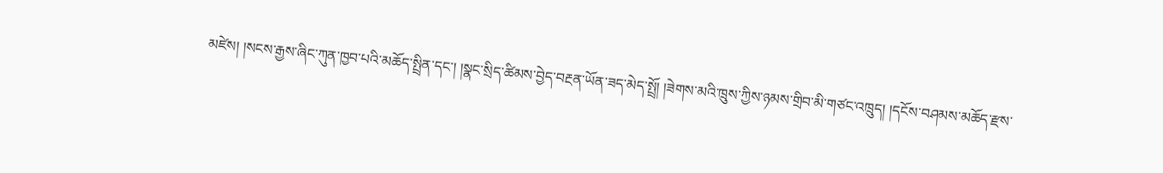མཛེས། །སངས་རྒྱས་ཞིང་ཀུན་ཁྱབ་པའི་མཆོད་སྤྲིན་དང་། །སྣང་སྲིད་ཚིམས་བྱེད་བརྔན་ཡོན་ཟད་མེད་སྤྲོ། །ཟེགས་མའི་ཁྲུས་ཀྱིས་ཉམས་གྲིབ་མི་གཙང་འཁྲུད། །དངོས་བཤམས་མཆོད་རྫས་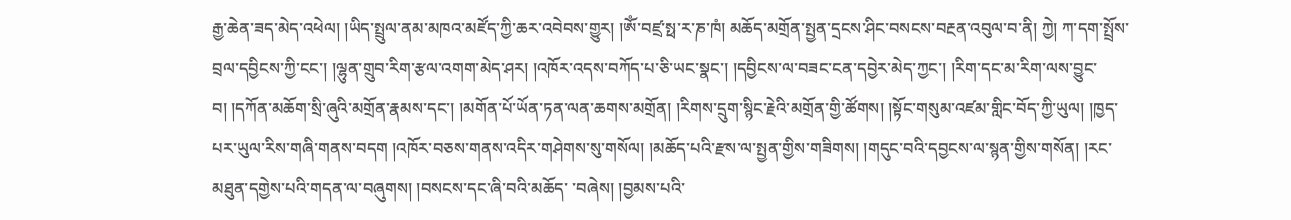རྒྱ་ཆེན་ཟད་མེད་འཕེལ། །ཡིད་སྤྲུལ་ནམ་མཁའ་མཛོད་ཀྱི་ཆར་འབེབས་གྱུར། །ༀ་བཛྲ་སྥ་ར་ཎ་ཁཾ། མཆོད་མགྲོན་སྤྱན་དྲངས་ཤིང་བསངས་བརྔན་འབུལ་བ་ནི། ཀྱེ། ཀ་དག་སྤྲོས་བྲལ་དབྱིངས་ཀྱི་ངང་། །ལྷུན་གྲུབ་རིག་རྩལ་འགག་མེད་ཤར། །འཁོར་འདས་བཀོད་པ་ཅི་ཡང་སྣང་། །དབྱིངས་ལ་བཟང་ངན་དབྱེར་མེད་ཀྱང་། །རིག་དང་མ་རིག་ལས་བྱུང་བ། །དཀོན་མཆོག་སྲི་ཞུའི་མགྲོན་རྣམས་དང་། །མགོན་པོ་ཡོན་ཏན་ལན་ཆགས་མགྲོན། །རིགས་དྲུག་སྙིང་རྗེའི་མགྲོན་གྱི་ཚོགས། །སྟོང་གསུམ་འཛམ་གླིང་བོད་ཀྱི་ཡུལ། །ཁྱད་པར་ཡུལ་རིས་གཞི་གནས་བདག །འཁོར་བཅས་གནས་འདིར་གཤེགས་སུ་གསོལ། །མཆོད་པའི་རྫས་ལ་སྤྱན་གྱིས་གཟིགས། །གདུང་བའི་དབྱངས་ལ་སྙན་གྱིས་གསོན། །རང་མཐུན་དགྱེས་པའི་གདན་ལ་བཞུགས། །བསངས་དང་ཞི་བའི་མཆོད་ ་བཞེས། །བྱམས་པའི་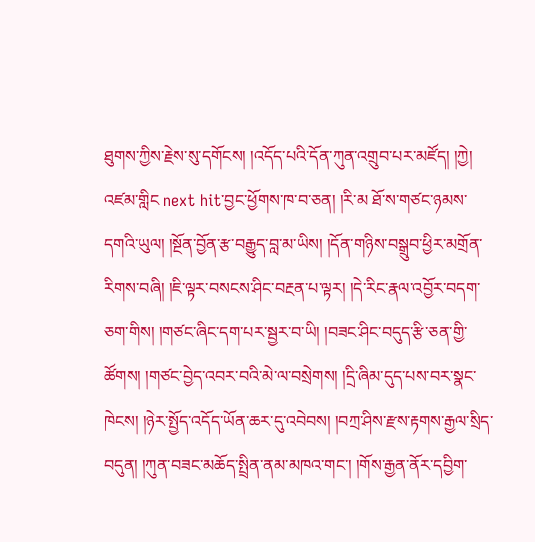ཐུགས་ཀྱིས་རྗེས་སུ་དགོངས། །འདོད་པའི་དོན་ཀུན་འགྲུབ་པར་མཛོད། །ཀྱེ། འཛམ་གླིང next hit་བྱང་ཕྱོགས་ཁ་བ་ཅན། །རི་མ ཐོ་ས་གཙང་ཉམས་དགའི་ཡུལ། །སྔོན་བྱོན་རྩ་བརྒྱུད་བླ་མ་ཡིས། །དོན་གཉིས་བསྒྲུབ་ཕྱིར་མགྲོན་རིགས་བཞི། །ཇི་ལྟར་བསངས་ཤིང་བརྔན་པ་ལྟར། །དེ་རིང་རྣལ་འབྱོར་བདག་ཅག་གིས། །གཙང་ཞིང་དག་པར་སྦྱར་བ་ཡི། །བཟང་ཤིང་བདུད་རྩི་ཅན་གྱི་ཚོགས། །གཙང་བྱེད་འབར་བའི་མེ་ལ་བསྲེགས། །དྲི་ཞིམ་དུད་པས་བར་སྣང་ཁེངས། །ཉེར་སྤྱོད་འདོད་ཡོན་ཆར་དུ་འབེབས། །བཀྲ་ཤིས་རྫས་རྟགས་རྒྱལ་སྲིད་བདུན། །ཀུན་བཟང་མཆོད་སྤྲིན་ནམ་མཁའ་གང་། །གོས་རྒྱན་ནོར་དབྱིག་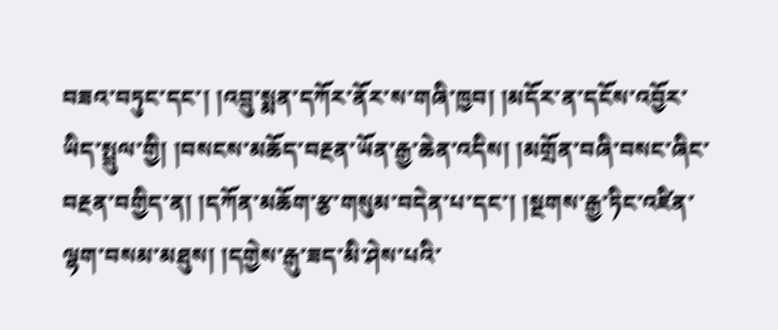བཟའ་བཏུང་དང་། །འབྲུ་སྨན་དཀོར་ནོར་ས་གཞི་ཁྱབ། །མདོར་ན་དངོས་འབྱོར་ཡིད་སྤྲུལ་གྱི། །བསངས་མཆོད་བརྔན་ཡོན་རྒྱ་ཆེན་འདིས། །མགྲོན་བཞི་བསང་ཞིང་བརྔན་བགྱིད་ན། །དཀོན་མཆོག་རྩ་གསུམ་བདེན་པ་དང་། །སྔགས་རྒྱ་ཏིང་འཛིན་ལྷག་བསམ་མཐུས། །དགྱེས་རྒུ་ཟད་མི་ཤེས་པའི་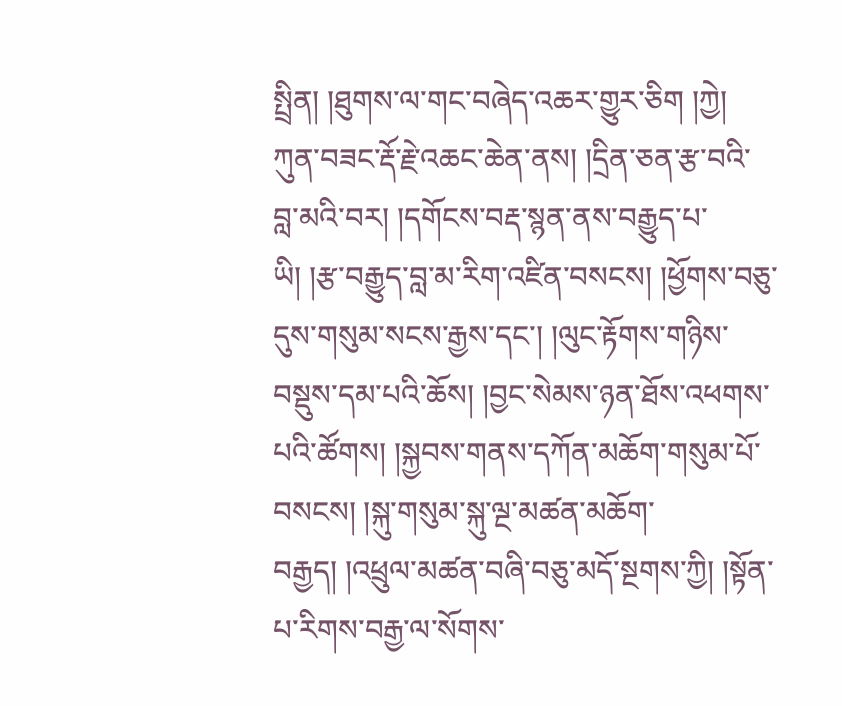སྤྲིན། །ཐུགས་ལ་གང་བཞེད་འཆར་གྱུར་ཅིག །ཀྱེ། ཀུན་བཟང་རྡོ་རྗེ་འཆང་ཆེན་ནས། །དྲིན་ཅན་རྩ་བའི་བླ་མའི་བར། །དགོངས་བརྡ་སྙན་ནས་བརྒྱུད་པ་ཡི། །རྩ་བརྒྱུད་བླ་མ་རིག་འཛིན་བསངས། །ཕྱོགས་བཅུ་དུས་གསུམ་སངས་རྒྱས་དང་། །ལུང་རྟོགས་གཉིས་བསྡུས་དམ་པའི་ཆོས། །བྱང་སེམས་ཉན་ཐོས་འཕགས་པའི་ཚོགས། །སྐྱབས་གནས་དཀོན་མཆོག་གསུམ་པོ་བསངས། །སྐུ་གསུམ་སྐུ་ལྔ་མཚན་མཆོག་བརྒྱད། །འཕྲུལ་མཚན་བཞི་བཅུ་མདོ་སྔགས་ཀྱི། །སྟོན་པ་རིགས་བརྒྱ་ལ་སོགས་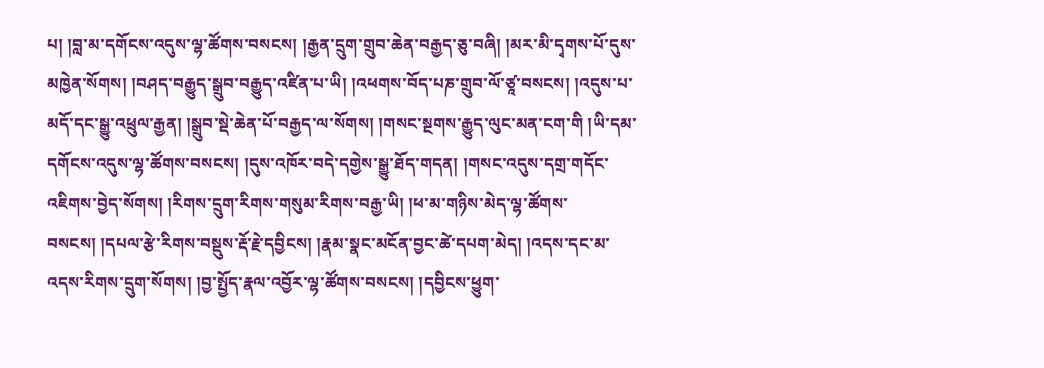པ། །བླ་མ་དགོངས་འདུས་ལྷ་ཚོགས་བསངས། །རྒྱན་དྲུག་གྲུབ་ཆེན་བརྒྱད་ཅུ་བཞི། །མར་མི་དྭགས་པོ་དུས་མཁྱེན་སོགས། །བཤད་བརྒྱུད་སྒྲུབ་བརྒྱུད་འཛིན་པ་ཡི། །འཕགས་བོད་པཎ་གྲུབ་ལོ་ཙཱ་བསངས། །འདུས་པ་མདོ་དང་སྒྱུ་འཕྲུལ་རྒྱན། །སྒྲུབ་སྡེ་ཆེན་པོ་བརྒྱད་ལ་སོགས། །གསང་སྔགས་རྒྱུད་ལུང་མན་ངག་གི །ཡི་དམ་དགོངས་འདུས་ལྷ་ཚོགས་བསངས། །དུས་འཁོར་བདེ་དགྱེས་སྒྱུ་ཐོད་གདན། །གསང་འདུས་དགྲ་གདོང་འཇིགས་བྱེད་སོགས། །རིགས་དྲུག་རིགས་གསུམ་རིགས་བརྒྱ་ཡི། །ཕ་མ་གཉིས་མེད་ལྷ་ཚོགས་བསངས། །དཔལ་རྩེ་རིགས་བསྡུས་རྡོ་རྗེ་དབྱིངས། །རྣམ་སྣང་མངོན་བྱང་ཚེ་དཔག་མེད། །འདས་དང་མ་འདས་རིགས་དྲུག་སོགས། །བྱ་སྤྱོད་རྣལ་འབྱོར་ལྷ་ཚོགས་བསངས། །དབྱིངས་ཕྱུག་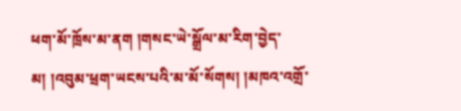ཕག་མོ་ཁྲོས་མ་ནག །གསང་ཡེ་སྒྲོལ་མ་རིག་བྱེད་མ། །འབུམ་ཕྲག་ཡངས་པའི་མ་མོ་སོགས། །མཁའ་འགྲོ་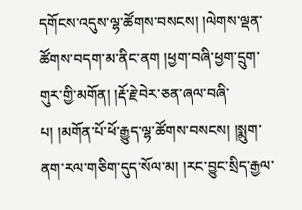དགོངས་འདུས་ལྷ་ཚོགས་བསངས། །ལེགས་ལྡན་ཚོགས་བདག་མ་ནིང་ནག །ཕྱག་བཞི་ཕྱག་དྲུག་གུར་གྱི་མགོན། །རྡོ་རྗེ་བེར་ཅན་ཞལ་བཞི་པ། །མགོན་པོ་ཕོ་རྒྱུད་ལྷ་ཚོགས་བསངས། །སྨུག་ནག་རལ་གཅིག་དུད་སོལ་མ། །རང་བྱུང་སྲིད་རྒྱལ་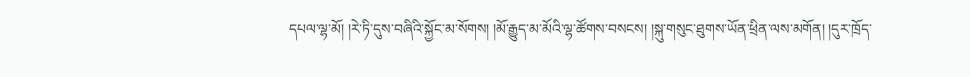དཔལ་ལྷ་མོ། །རེ་ཏི་དུས་བཞིའི་སྐྱོང་མ་སོགས། །མོ་རྒྱུད་མ་མོའི་ལྷ་ཚོགས་བསངས། །སྐུ་གསུང་ཐུགས་ཡོན་ཕྲིན་ལས་མགོན། །དུར་ཁྲོད་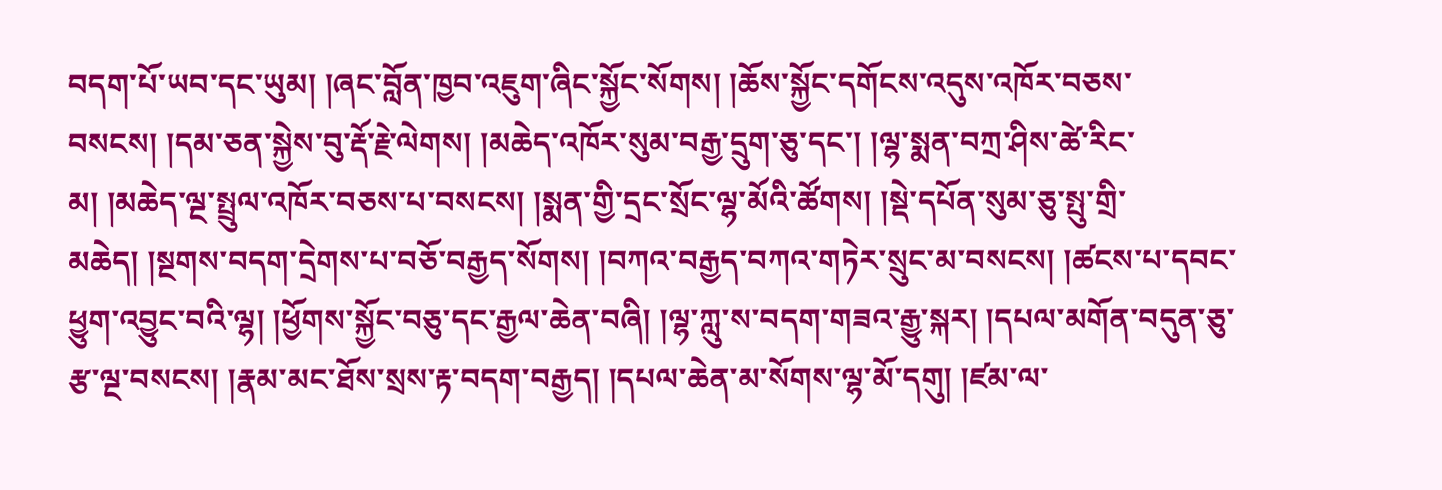བདག་པོ་ཡབ་དང་ཡུམ། །ཞང་བློན་ཁྱབ་འཇུག་ཞིང་སྐྱོང་སོགས། །ཆོས་སྐྱོང་དགོངས་འདུས་འཁོར་བཅས་བསངས། །དམ་ཅན་སྐྱེས་བུ་རྡོ་རྗེ་ལེགས། །མཆེད་འཁོར་སུམ་བརྒྱ་དྲུག་ཅུ་དང་། །ལྷ་སྨན་བཀྲ་ཤིས་ཚེ་རིང་མ། །མཆེད་ལྔ་སྤྲུལ་འཁོར་བཅས་པ་བསངས། །སྨན་གྱི་དྲང་སྲོང་ལྷ་མོའི་ཚོགས། །སྡེ་དཔོན་སུམ་ཅུ་སྤུ་གྲི་མཆེད། །སྔགས་བདག་དྲེགས་པ་བཅོ་བརྒྱད་སོགས། །བཀའ་བརྒྱད་བཀའ་གཏེར་སྲུང་མ་བསངས། །ཚངས་པ་དབང་ཕྱུག་འབྱུང་བའི་ལྷ། །ཕྱོགས་སྐྱོང་བཅུ་དང་རྒྱལ་ཆེན་བཞི། །ལྷ་ཀླུ་ས་བདག་གཟའ་རྒྱུ་སྐར། །དཔལ་མགོན་བདུན་ཅུ་རྩ་ལྔ་བསངས། །རྣམ་མང་ཐོས་སྲས་རྟ་བདག་བརྒྱད། །དཔལ་ཆེན་མ་སོགས་ལྷ་མོ་དགུ། །ཛམ་ལ་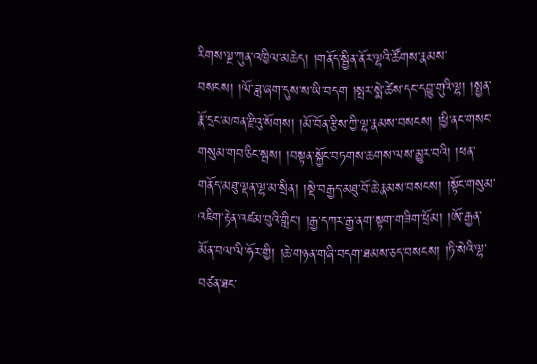རིགས་ལྔ་ཀུན་འཁྱིལ་མཆེད། །གནོད་སྦྱིན་ནོར་ལྷའི་ཚོགས་རྣམས་བསངས། །ལོ་ཟླ་ཞག་དུས་ས་ཡི་བདག །སྤར་སྨེ་ཚེས་དང་དབྱུ་གུའི་ལྷ། །སྤྱན་རྣོ་དྲང་མཁན་རྫིའུ་སོགས། །མོ་བོན་རྩིས་ཀྱི་ལྷ་རྣམས་བསངས། །ཕྱི་ནང་གསང་གསུམ་གབ་ཅིང་སྦས། །བསྟན་སྐྱོང་བཏགས་ཆགས་ལས་མྱུར་བའི། །ཕན་གནོད་མཐུ་ལྡན་ལྷ་མ་སྲིན། །སྡེ་བརྒྱད་མཐུ་བོ་ཆེ་རྣམས་བསངས། །སྟོང་གསུམ་འཇིག་རྟེན་འཛམ་བུའི་གླིང་། །རྒྱ་དཀར་རྒྱ་ནག་སྟག་གཟིག་ཕྲོམ། །ཨོ་རྒྱན་མོན་བལ་ལི་ཧོར་གྱི། །ཆེ་གཉན་གཞི་བདག་ཐམས་ཅད་བསངས། །ཏི་སེའི་ལྷ་བཙན་ཐང་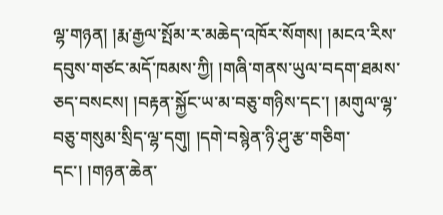ལྷ་གཉན། །རྨ་རྒྱལ་སྤོམ་ར་མཆེད་འཁོར་སོགས། །མངའ་རིས་དབུས་གཙང་མདོ་ཁམས་ཀྱི། །གཞི་གནས་ཡུལ་བདག་ཐམས་ཅད་བསངས། །བརྟན་སྐྱོང་ཡ་མ་བཅུ་གཉིས་དང་། །མགུལ་ལྷ་བཅུ་གསུམ་སྲིད་ལྷ་དགུ། །དགེ་བསྙེན་ཉི་ཤུ་རྩ་གཅིག་དང་། །གཉན་ཆེན་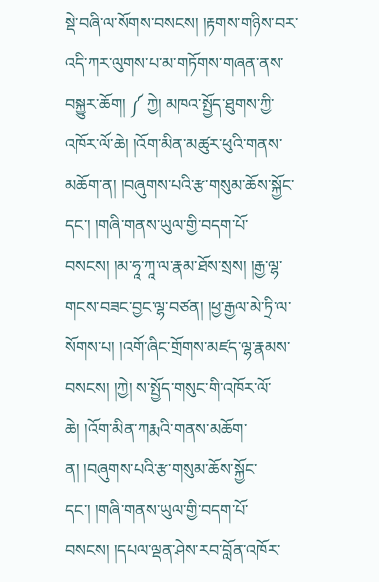སྡེ་བཞི་ལ་སོགས་བསངས། །རྟགས་གཉིས་བར་འདི་ཀར་ལུགས་པ་མ་གཏོགས་གཞན་ནས་བསྐྱུར་ཆོག། ༼ ཀྱེ། མཁའ་སྤྱོད་ཐུགས་ཀྱི་འཁོར་ལོ་ཆེ། །འོག་མིན་མཚུར་ཕུའི་གནས་མཆོག་ན། །བཞུགས་པའི་རྩ་གསུམ་ཆོས་སྐྱོང་དང་། །གཞི་གནས་ཡུལ་གྱི་བདག་པོ་བསངས། །མ་ཧཱ་ཀཱ་ལ་རྣམ་ཐོས་སྲས། །རྒྱ་ལྷ་གངས་བཟང་བྱང་ལྷ་བཙན། །ཕྱ་རྒྱལ་མེ་ཏྲི་ལ་སོགས་པ། །འགོ་ཞིང་གྲོགས་མཛད་ལྷ་རྣམས་བསངས། །ཀྱེ། ས་སྤྱོད་གསུང་གི་འཁོར་ལོ་ཆེ། །འོག་མིན་ཀརྨའི་གནས་མཆོག་ན། །བཞུགས་པའི་རྩ་གསུམ་ཆོས་སྐྱོང་དང་། །གཞི་གནས་ཡུལ་གྱི་བདག་པོ་བསངས། །དཔལ་ལྡན་ཤེས་རབ་བློན་འཁོར་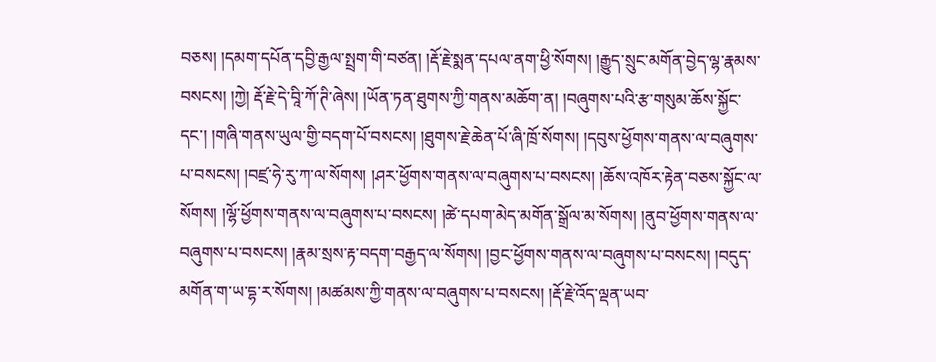བཅས། །དམག་དཔོན་དབྱི་རྒྱལ་སྤྲག་གི་བཙན། །རྡོ་རྗེ་སྨན་དཔལ་ནག་ཕྱི་སོགས། །རྒྱུད་སྲུང་མགོན་བྱེད་ལྷ་རྣམས་བསངས། །ཀྱེ། རྡོ་རྗེ་དེ་བཱི་ཀོ་ཊི་ཞེས། །ཡོན་ཏན་ཐུགས་ཀྱི་གནས་མཆོག་ན། །བཞུགས་པའི་རྩ་གསུམ་ཆོས་སྐྱོང་དང་། །གཞི་གནས་ཡུལ་གྱི་བདག་པོ་བསངས། །ཐུགས་རྗེ་ཆེན་པོ་ཞི་ཁྲོ་སོགས། །དབུས་ཕྱོགས་གནས་ལ་བཞུགས་པ་བསངས། །བཛྲ་ཧེ་རུ་ཀ་ལ་སོགས། །ཤར་ཕྱོགས་གནས་ལ་བཞུགས་པ་བསངས། །ཆོས་འཁོར་རྟེན་བཅས་སྐྱོང་ལ་སོགས། །ལྷོ་ཕྱོགས་གནས་ལ་བཞུགས་པ་བསངས། །ཚེ་དཔག་མེད་མགོན་སྒྲོལ་མ་སོགས། །ནུབ་ཕྱོགས་གནས་ལ་བཞུགས་པ་བསངས། །རྣམ་སྲས་རྟ་བདག་བརྒྱད་ལ་སོགས། །བྱང་ཕྱོགས་གནས་ལ་བཞུགས་པ་བསངས། །བདུད་མགོན་ག་ཡ་དྷ་ར་སོགས། །མཚམས་ཀྱི་གནས་ལ་བཞུགས་པ་བསངས། །རྡོ་རྗེ་འོད་ལྡན་ཡབ་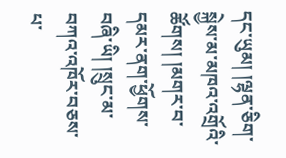དང་ཡུམ། །ལྷན་ཅིག་སྐྱེས་མ་མཁའ་འགྲོའི་ཚོགས། །མགར་བ་དམར་ནག་ཕྱོགས་བཞི་ཡི། །སྲུང་མ་བཀའ་འཁོར་བཅས་པ་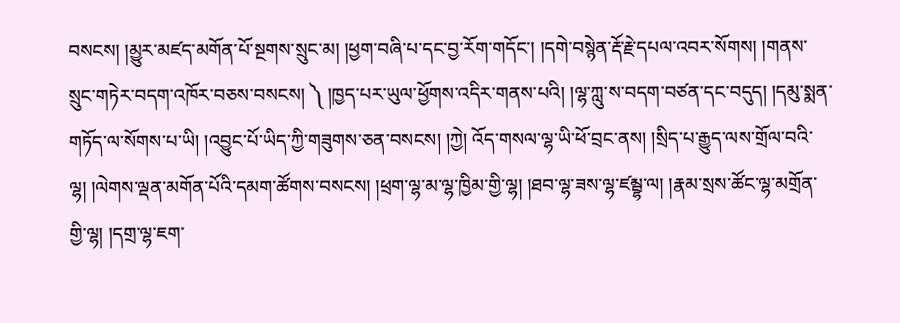བསངས། །མྱུར་མཛད་མགོན་པོ་སྔགས་སྲུང་མ། །ཕྱག་བཞི་པ་དང་བྱ་རོག་གདོང་། །དགེ་བསྙེན་རྡོ་རྗེ་དཔལ་འབར་སོགས། །གནས་སྲུང་གཏེར་བདག་འཁོར་བཅས་བསངས། ༽ །ཁྱད་པར་ཡུལ་ཕྱོགས་འདིར་གནས་པའི། །ལྷ་ཀླུ་ས་བདག་བཙན་དང་བདུད། །དམུ་སྨན་གཏོད་ལ་སོགས་པ་ཡི། །འབྱུང་པོ་ཡིད་ཀྱི་གཟུགས་ཅན་བསངས། །ཀྱེ། འོད་གསལ་ལྷ་ཡི་ཕོ་བྲང་ནས། །སྲིད་པ་རྒྱུད་ལས་གྲོལ་བའི་ལྷ། །ལེགས་ལྡན་མགོན་པོའི་དམག་ཚོགས་བསངས། །ཕྲག་ལྷ་མ་ལྷ་ཁྱིམ་གྱི་ལྷ། །ཐབ་ལྷ་ཟས་ལྷ་ཛམྦྷ་ལ། །རྣམ་སྲས་ཚོང་ལྷ་མགྲོན་གྱི་ལྷ། །དགྲ་ལྷ་ཇག་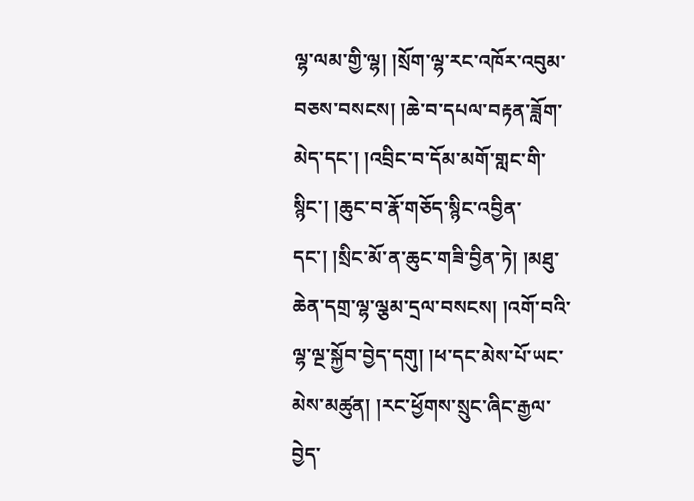ལྷ་ལམ་གྱི་ལྷ། །སྲོག་ལྷ་རང་འཁོར་འབུམ་བཅས་བསངས། །ཆེ་བ་དཔལ་བརྟན་ཟློག་མེད་དང་། །འབྲིང་བ་དོམ་མགོ་གླང་གི་སྙིང་། །ཆུང་བ་རྣོ་གཅོད་སྙིང་འབྱིན་དང་། །སྲིང་མོ་ན་ཆུང་གཟི་བྱིན་ཏེ། །མཐུ་ཆེན་དགྲ་ལྷ་ལྕམ་དྲལ་བསངས། །འགོ་བའི་ལྷ་ལྔ་སྐྱོབ་བྱེད་དགུ། །ཕ་དང་མེས་པོ་ཡང་མེས་མཚུན། །རང་ཕྱོགས་སྲུང་ཞིང་རྒྱལ་བྱེད་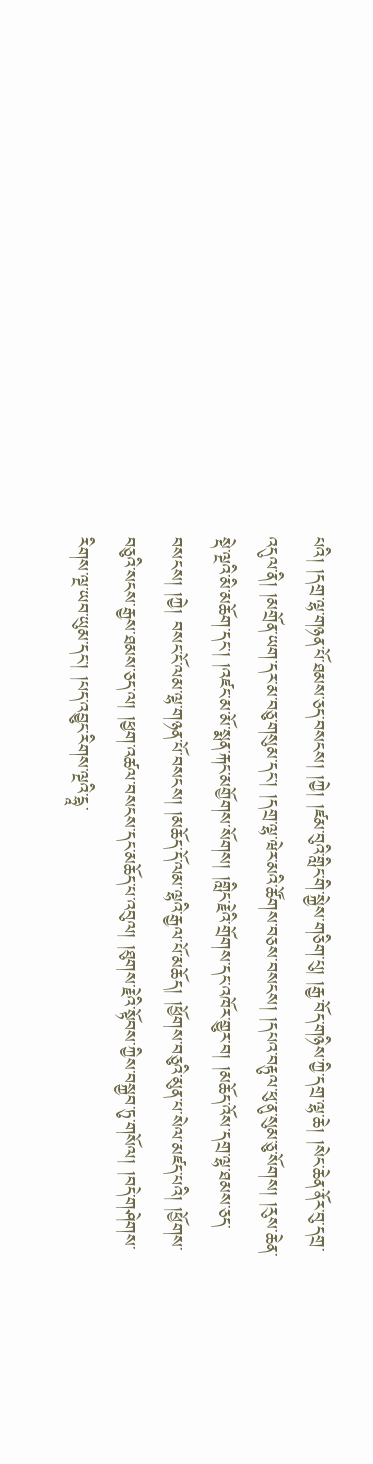པའི། །དགྲ་ལྷ་གཉན་པོ་ཐམས་ཅད་བསངས། །ཀྱེ། །ཛམ་བུའི་གླིང་གི་སྐྱེས་གཅིག་པུ། །རྒྱ་བོད་གཉིས་ཀྱི་དགྲ་ལྷ་ཆེ། །སེང་ཆེན་ནོར་བུ་དགྲ་འདུལ་ནི། །མགྲོན་ཡག་དར་མ་བཅུ་གསུམ་དང་། །དགྲ་ལྷ་ཝེར་མའི་ཚོགས་བཅས་བསངས། །དཔའ་བརྟུལ་ཕུ་ནུ་སུམ་ཅུ་སོགས། །རུས་ཆེན་སྡེ་ལྔའི་མི་མཆོག་དང་། །འཛང་མ་མོ་སྨན་རྐང་མགྱོགས་སོགས། །གླིང་རྗེའི་གྲོགས་དང་འཁོར་གྱུར་བ། །མཆོད་འོས་དགྲ་ལྷ་ཐམས་ཅད་བསངས། །ཀྱེ། བསང་ངོ་ལམ་ལྷ་གཉན་པོ་བསངས། །མཆོད་དོ་ལམ་ལྷའི་རྒྱལ་པོ་མཆོད། །ཕྱོགས་བཅུའི་མུན་པ་སེལ་མཛད་པའི། །ཕྱོགས་བཅུའི་སངས་རྒྱས་ཐམས་ཅད་ལ། །ཕྱག་འཚལ་བསངས་དང་མཆོད་པ་འབུལ། །ཐུགས་རྗེའི་སྟོབས་ཀྱིས་བསྐྱབ་ཏུ་གསོལ། །བདེ་གཤེགས་རིགས་ལྔ་ཡབ་ཡུམ་དང་། །པད་འབྱུང་རིགས་ལྔའི་དྷཱ་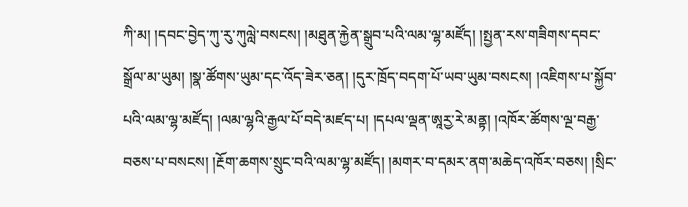ཀི་མ། །དབང་བྱེད་ཀུ་རུ་ཀུལླེ་བསངས། །མཐུན་རྐྱེན་སྒྲུབ་པའི་ལམ་ལྷ་མཛོད། །སྤྱན་རས་གཟིགས་དབང་སྒྲོལ་མ་ཡུམ། །སྣ་ཚོགས་ཡུམ་དང་འོད་ཟེར་ཅན། །དུར་ཁྲོད་བདག་པོ་ཡབ་ཡུམ་བསངས། །འཇིགས་པ་སྐྱོབ་པའི་ལམ་ལྷ་མཛོད། །ལམ་ལྷའི་རྒྱལ་པོ་བདེ་མཛད་པ། །དཔལ་ལྡན་ཨཱཪྱ་རེ་མནྟ། །འཁོར་ཚོགས་ལྔ་བརྒྱ་བཅས་པ་བསངས། །རྔོག་ཆགས་སྲུང་བའི་ལམ་ལྷ་མཛོད། །མགར་བ་དམར་ནག་མཆེད་འཁོར་བཅས། །སྲིང་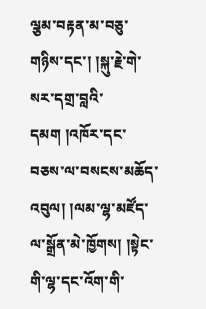ལྕམ་བརྟན་མ་བཅུ་གཉིས་དང་། །སྐུ་རྗེ་གེ་སར་དགྲ་བླའི་དམག །འཁོར་དང་བཅས་ལ་བསངས་མཆོད་འབུལ། །ལམ་ལྷ་མཛོད་ལ་སྒྲོན་མེ་ཁྱོགས། །སྟེང་གི་ལྷ་དང་འོག་གི་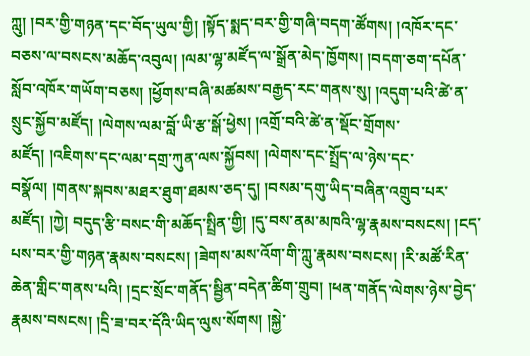ཀླུ། །བར་གྱི་གཉན་དང་བོད་ཡུལ་གྱི། །སྟོད་སྨད་བར་གྱི་གཞི་བདག་ཚོགས། །འཁོར་དང་བཅས་ལ་བསངས་མཆོད་འབུལ། །ལམ་ལྷ་མཛོད་ལ་སྒྲོན་མེད་ཁྱོགས། །བདག་ཅག་དཔོན་སློབ་འཁོར་གཡོག་བཅས། །ཕྱོགས་བཞི་མཚམས་བརྒྱད་རང་གནས་སུ། །འདུག་པའི་ཚེ་ན་སྲུང་སྐྱོབ་མཛོད། །ལེགས་ལམ་བློ་ཡི་རྩ་སྒོ་ཕྱེས། །འགྲོ་བའི་ཚེ་ན་སྡོང་གྲོགས་མཛོད། །འཇིགས་དང་ལམ་དགྲ་ཀུན་ལས་སྐྱོབས། །ལེགས་དང་སྤྲོད་ལ་ཉེས་དང་བསྣོལ། །གནས་སྐབས་མཐར་ཐུག་ཐམས་ཅད་དུ། །བསམ་དགུ་ཡིད་བཞིན་འགྲུབ་པར་མཛོད། །ཀྱེ། བདུད་རྩི་བསང་གི་མཆོད་སྤྲིན་གྱི། །དུ་བས་ནམ་མཁའི་ལྷ་རྣམས་བསངས། །ངད་པས་བར་གྱི་གཉན་རྣམས་བསངས། །ཟེགས་མས་འོག་གི་ཀླུ་རྣམས་བསངས། །རི་མཚོ་རིན་ཆེན་གླིང་གནས་པའི། །དྲང་སྲོང་གནོད་སྦྱིན་བདེན་ཚིག་གྲུབ། །ཕན་གནོད་ལེགས་ཉེས་བྱེད་རྣམས་བསངས། །དྲི་ཟ་བར་དོའི་ཡིད་ལུས་སོགས། །སྐྱེ་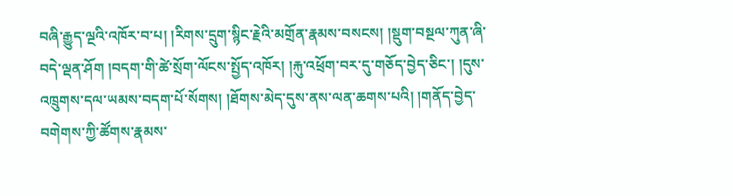བཞི་རྒྱུད་ལྔའི་འཁོར་བ་པ། །རིགས་དྲུག་སྙིང་རྗེའི་མགྲོན་རྣམས་བསངས། །སྡུག་བསྔལ་ཀུན་ཞི་བདེ་ལྡན་ཤོག །བདག་གི་ཚེ་སྲོག་ལོངས་སྤྱོད་འཁོར། །རྐུ་འཕྲོག་བར་དུ་གཅོད་བྱེད་ཅིང་། །དུས་འཁྲུགས་དལ་ཡམས་བདག་པོ་སོགས། །ཐོགས་མེད་དུས་ནས་ལན་ཆགས་པའི། །གནོད་བྱེད་བགེགས་ཀྱི་ཚོགས་རྣམས་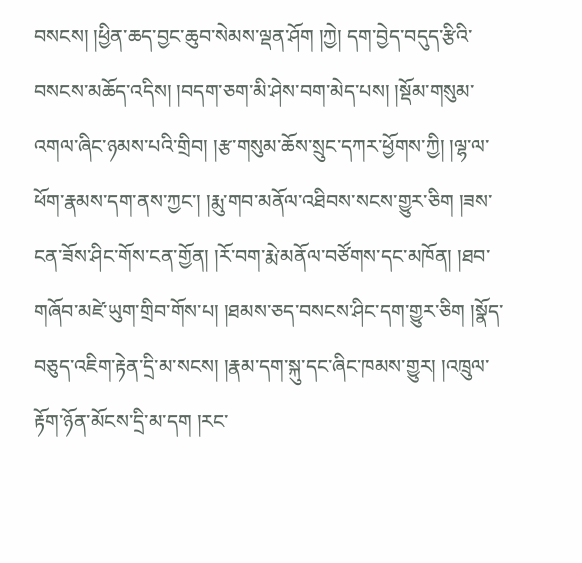བསངས། །ཕྱིན་ཆད་བྱང་ཆུབ་སེམས་ལྡན་ཤོག །ཀྱེ། དག་བྱེད་བདུད་རྩིའི་བསངས་མཆོད་འདིས། །བདག་ཅག་མི་ཤེས་བག་མེད་པས། །སྡོམ་གསུམ་འགལ་ཞིང་ཉམས་པའི་གྲིབ། །རྩ་གསུམ་ཆོས་སྲུང་དཀར་ཕྱོགས་ཀྱི། །ལྷ་ལ་ཕོག་རྣམས་དག་ནས་ཀྱང་། །རྨུ་གབ་མནོལ་འཐིབས་སངས་གྱུར་ཅིག །ཟས་ངན་ཟོས་ཤིང་གོས་ངན་གྱོན། །རོ་བག་རྨེ་མནོལ་བཙོགས་དང་མཁོན། །ཐབ་གཞོབ་མཛེ་ཡུག་གྲིབ་གོས་པ། །ཐམས་ཅད་བསངས་ཤིང་དག་གྱུར་ཅིག །སྣོད་བཅུད་འཇིག་རྟེན་དྲི་མ་སངས། །རྣམ་དག་སྐུ་དང་ཞིང་ཁམས་གྱུར། །འཁྲུལ་རྟོག་ཉོན་མོངས་དྲི་མ་དག །རང་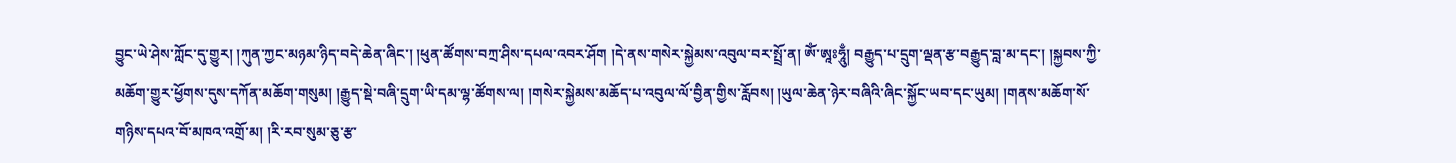བྱུང་ཡེ་ཤེས་ཀློང་དུ་གྱུར། །ཀུན་ཀྱང་མཉམ་ཉིད་བདེ་ཆེན་ཞིང་། །ཕུན་ཚོགས་བཀྲ་ཤིས་དཔལ་འབར་ཤོག །དེ་ནས་གསེར་སྐྱེམས་འབུལ་བར་སྤྲོ་ན། ༀ་ཨཱཿཧཱུྃ། བརྒྱུད་པ་དྲུག་ལྡན་རྩ་བརྒྱུད་བླ་མ་དང་། །སྐྱབས་ཀྱི་མཆོག་གྱུར་ཕྱོགས་དུས་དཀོན་མཆོག་གསུམ། །རྒྱུད་སྡེ་བཞི་དྲུག་ཡི་དམ་ལྷ་ཚོགས་ལ། །གསེར་སྐྱེམས་མཆོད་པ་འབུལ་ལོ་བྱིན་གྱིས་རློབས། །ཡུལ་ཆེན་ཉེར་བཞིའི་ཞིང་སྐྱོང་ཡབ་དང་ཡུམ། །གནས་མཆོག་སོ་གཉིས་དཔའ་བོ་མཁའ་འགྲོ་མ། །རི་རབ་སུམ་ཅུ་རྩ་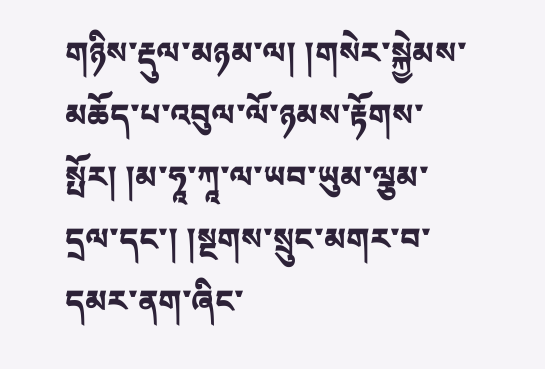གཉིས་རྡུལ་མཉམ་ལ། །གསེར་སྐྱེམས་མཆོད་པ་འབུལ་ལོ་ཉམས་རྟོགས་སྤོར། །མ་ཧཱ་ཀཱ་ལ་ཡབ་ཡུམ་ལྕམ་དྲལ་དང་། །སྔགས་སྲུང་མགར་བ་དམར་ནག་ཞིང་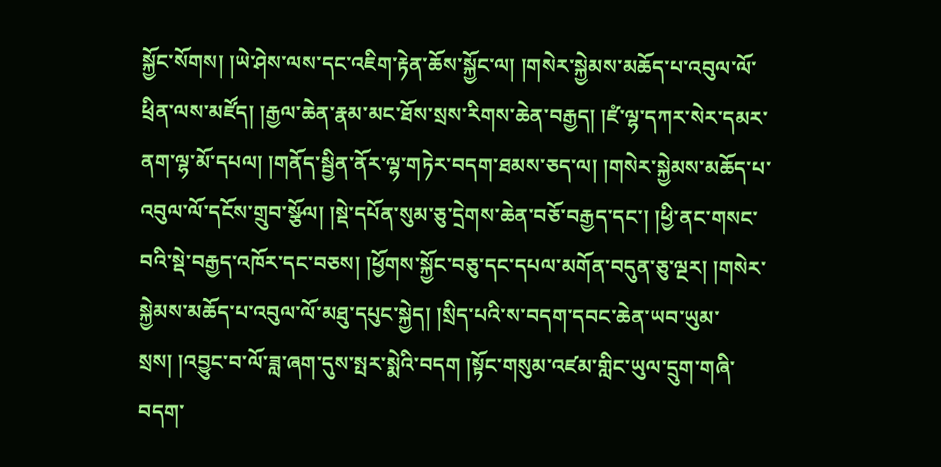སྐྱོང་སོགས། །ཡེ་ཤེས་ལས་དང་འཇིག་རྟེན་ཆོས་སྐྱོང་ལ། །གསེར་སྐྱེམས་མཆོད་པ་འབུལ་ལོ་ཕྲིན་ལས་མཛོད། །རྒྱལ་ཆེན་རྣམ་མང་ཐོས་སྲས་རིགས་ཆེན་བརྒྱད། །ཛཾ་ལྷ་དཀར་སེར་དམར་ནག་ལྷ་མོ་དཔལ། །གནོད་སྦྱིན་ནོར་ལྷ་གཏེར་བདག་ཐམས་ཅད་ལ། །གསེར་སྐྱེམས་མཆོད་པ་འབུལ་ལོ་དངོས་གྲུབ་སྩོལ། །སྡེ་དཔོན་སུམ་ཅུ་དྲེགས་ཆེན་བཅོ་བརྒྱད་དང་། །ཕྱི་ནང་གསང་བའི་སྡེ་བརྒྱད་འཁོར་དང་བཅས། །ཕྱོགས་སྐྱོང་བཅུ་དང་དཔལ་མགོན་བདུན་ཅུ་ལྔར། །གསེར་སྐྱེམས་མཆོད་པ་འབུལ་ལོ་མཐུ་དཔུང་སྐྱེད། །སྲིད་པའི་ས་བདག་དབང་ཆེན་ཡབ་ཡུམ་སྲས། །འབྱུང་བ་ལོ་ཟླ་ཞག་དུས་སྤར་སྨེའི་བདག །སྟོང་གསུམ་འཛམ་གླིང་ཡུལ་དྲུག་གཞི་བདག་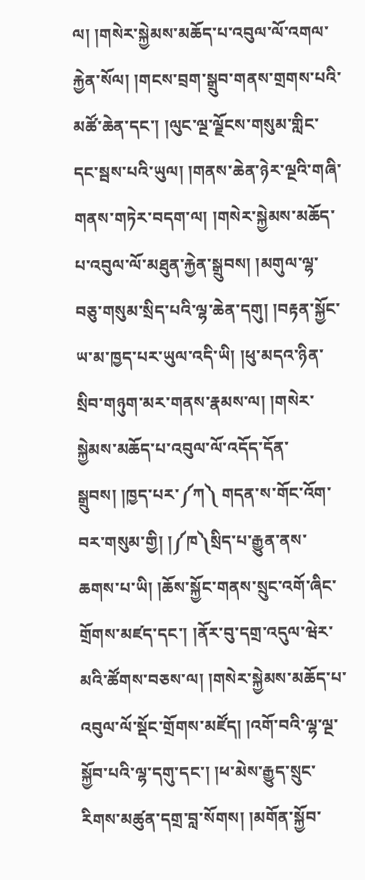ལ། །གསེར་སྐྱེམས་མཆོད་པ་འབུལ་ལོ་འགལ་རྐྱེན་སོལ། །གངས་བྲག་སྒྲུབ་གནས་གྲགས་པའི་མཚོ་ཆེན་དང་། །ལུང་ལྔ་ལྗོངས་གསུམ་གླིང་དང་སྦས་པའི་ཡུལ། །གནས་ཆེན་ཉེར་ལྔའི་གཞི་གནས་གཏེར་བདག་ལ། །གསེར་སྐྱེམས་མཆོད་པ་འབུལ་ལོ་མཐུན་རྐྱེན་སྒྲུབས། །མགུལ་ལྷ་བཅུ་གསུམ་སྲིད་པའི་ལྷ་ཆེན་དགུ། །བརྟན་སྐྱོང་ཡ་མ་ཁྱད་པར་ཡུལ་འདི་ཡི། །ཕུ་མདའ་ཉིན་སྲིབ་གཉུག་མར་གནས་རྣམས་ལ། །གསེར་སྐྱེམས་མཆོད་པ་འབུལ་ལོ་འདོད་དོན་སྒྲུབས། །ཁྱད་པར་༼ཀ༽ གདན་ས་གོང་འོག་བར་གསུམ་གྱི། །༼ཁ༽སྲིད་པ་རྒྱུན་ནས་ཆགས་པ་ཡི། །ཆོས་སྐྱོང་གནས་སྲུང་འགོ་ཞིང་གྲོགས་མཛད་དང་། །ནོར་བུ་དགྲ་འདུལ་ཝེར་མའི་ཚོགས་བཅས་ལ། །གསེར་སྐྱེམས་མཆོད་པ་འབུལ་ལོ་སྡོང་གྲོགས་མཛོད། །འགོ་བའི་ལྷ་ལྔ་སྐྱོབ་པའི་ལྷ་དགུ་དང་། །ཕ་མེས་རྒྱུད་སྲུང་རིགས་མཚུན་དགྲ་བླ་སོགས། །མགོན་སྐྱོབ་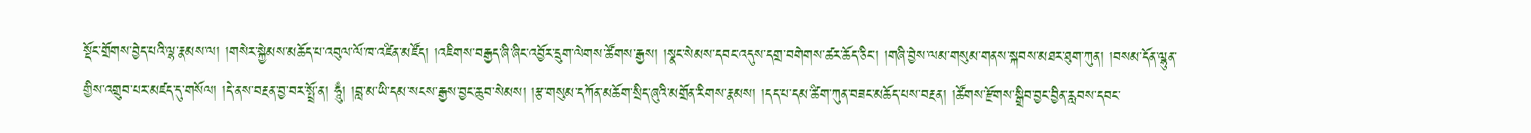སྡོང་གྲོགས་བྱེད་པའི་ལྷ་རྣམས་ལ། །གསེར་སྐྱེམས་མཆོད་པ་འབུལ་ལོ་ཁ་འཛིན་མཛོད། །འཇིགས་བརྒྱད་ཞི་ཞིང་འབྱོར་དྲུག་ལེགས་ཚོགས་རྒྱས། །སྣང་སེམས་དབང་འདུས་དགྲ་བགེགས་ཚར་ཆོད་ཅིང་། །གཞི་བྱེས་ལམ་གསུམ་གནས་སྐབས་མཐར་ཐུག་ཀུན། །བསམ་དོན་ལྷུན་གྱིས་འགྲུབ་པར་མཛད་དུ་གསོལ། །དེ་ནས་བརྔན་བྱ་བར་སྤྲོ་ན། ཧཱུྃ། །བླ་མ་ཡི་དམ་སངས་རྒྱས་བྱང་ཆུབ་སེམས། །རྩ་གསུམ་དཀོན་མཆོག་སྲིད་ཞུའི་མགྲོན་རིགས་རྣམས། །དད་པ་དམ་ཚིག་ཀུན་བཟང་མཆོད་པས་བརྔན། །ཚོགས་རྫོགས་སྒྲིབ་བྱང་བྱིན་རླབས་དབང་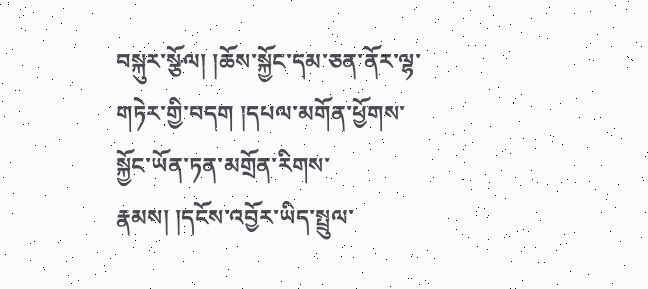བསྐུར་སྩོལ། །ཆོས་སྐྱོང་དམ་ཅན་ནོར་ལྷ་གཏེར་གྱི་བདག །དཔལ་མགོན་ཕྱོགས་སྐྱོང་ཡོན་ཏན་མགྲོན་རིགས་རྣམས། །དངོས་འབྱོར་ཡིད་སྤྲུལ་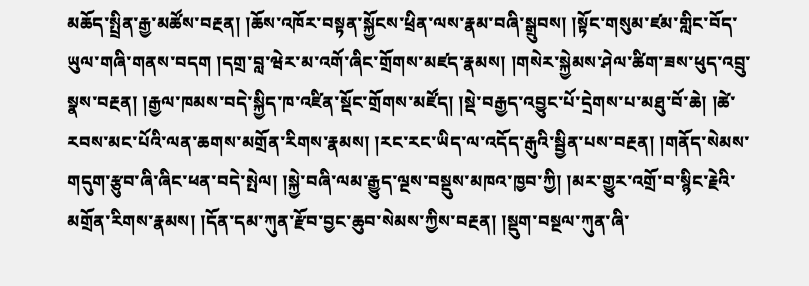མཆོད་སྤྲིན་རྒྱ་མཚོས་བརྔན། །ཆོས་འཁོར་བསྟན་སྐྱོངས་ཕྲིན་ལས་རྣམ་བཞི་སྒྲུབས། །སྟོང་གསུམ་ཛམ་གླིང་བོད་ཡུལ་གཞི་གནས་བདག །དགྲ་བླ་ཝེར་མ་འགོ་ཞིང་གྲོགས་མཛད་རྣམས། །གསེར་སྐྱེམས་ཤེལ་ཚིག་ཟས་ཕུད་འབྲུ་སྣས་བརྔན། །རྒྱལ་ཁམས་བདེ་སྐྱིད་ཁ་འཛིན་སྡོང་གྲོགས་མཛོད། །སྡེ་བརྒྱད་འབྱུང་པོ་དྲེགས་པ་མཐུ་བོ་ཆེ། །ཚེ་རབས་མང་པོའི་ལན་ཆགས་མགྲོན་རིགས་རྣམས། །རང་རང་ཡིད་ལ་འདོད་རྒུའི་སྦྱིན་པས་བརྔན། །གནོད་སེམས་གདུག་རྩུབ་ཞི་ཞིང་ཕན་བདེ་སྤེལ། །སྐྱེ་བཞི་ལམ་རྒྱུད་ལྔས་བསྡུས་མཁའ་ཁྱབ་ཀྱི། །མར་གྱུར་འགྲོ་བ་སྙིང་རྗེའི་མགྲོན་རིགས་རྣམས། །དོན་དམ་ཀུན་རྫོབ་བྱང་ཆུབ་སེམས་ཀྱིས་བརྔན། །སྡུག་བསྔལ་ཀུན་ཞི་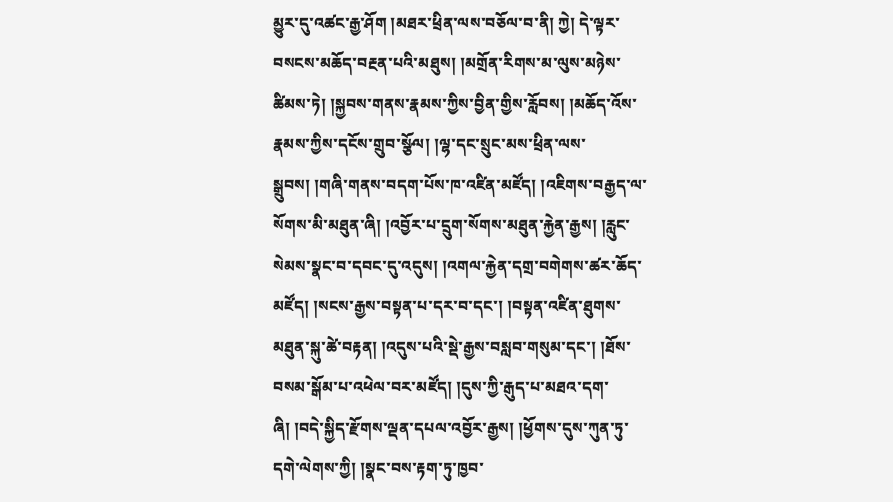མྱུར་དུ་འཚང་རྒྱ་ཤོག །མཐར་ཕྲིན་ལས་བཅོལ་བ་ནི། ཀྱེ། དེ་ལྟར་བསངས་མཆོད་བརྔན་པའི་མཐུས། །མགྲོན་རིགས་མ་ལུས་མཉེས་ཚིམས་ཏེ། །སྐྱབས་གནས་རྣམས་ཀྱིས་བྱིན་གྱིས་རློབས། །མཆོད་འོས་རྣམས་ཀྱིས་དངོས་གྲུབ་སྩོལ། །ལྷ་དང་སྲུང་མས་ཕྲིན་ལས་སྒྲུབས། །གཞི་གནས་བདག་པོས་ཁ་འཛིན་མཛོད། །འཇིགས་བརྒྱད་ལ་སོགས་མི་མཐུན་ཞི། །འབྱོར་པ་དྲུག་སོགས་མཐུན་རྐྱེན་རྒྱས། །རླུང་སེམས་སྣང་བ་དབང་དུ་འདུས། །འགལ་རྐྱེན་དགྲ་བགེགས་ཚར་ཆོད་མཛོད། །སངས་རྒྱས་བསྟན་པ་དར་བ་དང་། །བསྟན་འཛིན་ཐུགས་མཐུན་སྐུ་ཚེ་བརྟན། །འདུས་པའི་སྡེ་རྒྱས་བསླབ་གསུམ་དང་། །ཐོས་བསམ་སྒོམ་པ་འཕེལ་བར་མཛོད། །དུས་ཀྱི་རྒུད་པ་མཐའ་དག་ཞི། །བདེ་སྐྱིད་རྫོགས་ལྡན་དཔལ་འབྱོར་རྒྱས། །ཕྱོགས་དུས་ཀུན་ཏུ་དགེ་ལེགས་ཀྱི། །སྣང་བས་རྟག་ཏུ་ཁྱབ་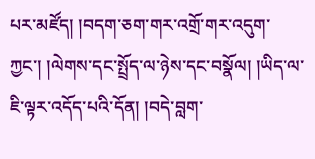པར་མཛོད། །བདག་ཅག་གར་འགྲོ་གར་འདུག་ཀྱང་། །ལེགས་དང་སྤྲོད་ལ་ཉེས་དང་བསྣོལ། །ཡིད་ལ་ཇི་ལྟར་འདོད་པའི་དོན། །བདེ་བླག་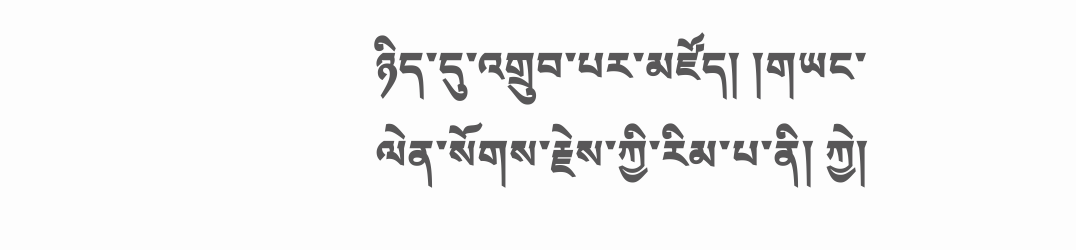ཉིད་དུ་འགྲུབ་པར་མཛོད། །གཡང་ལེན་སོགས་རྗེས་ཀྱི་རིམ་པ་ནི། ཀྱེ།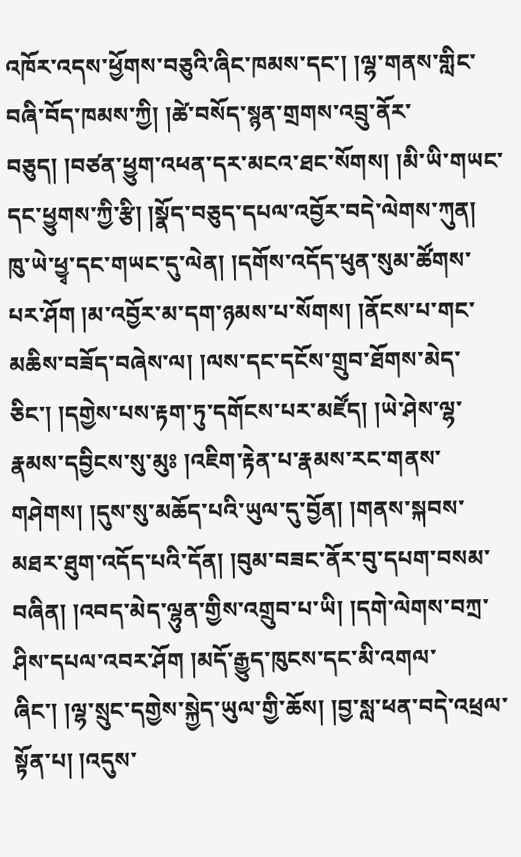འཁོར་འདས་ཕྱོགས་བཅུའི་ཞིང་ཁམས་དང་། །ལྷ་གནས་གླིང་བཞི་བོད་ཁམས་ཀྱི། །ཚེ་བསོད་སྙན་གྲགས་འབྲུ་ནོར་བཅུད། །བཙན་ཕྱུག་འཕན་དར་མངའ་ཐང་སོགས། །མི་ཡི་གཡང་དང་ཕྱུགས་ཀྱི་རྩི། །སྣོད་བཅུད་དཔལ་འབྱོར་བདེ་ལེགས་ཀུན། ཁུ་ཡེ་ཕྱྭ་དང་གཡང་དུ་ལེན། །དགོས་འདོད་ཕུན་སུམ་ཚོགས་པར་ཤོག །མ་འབྱོར་མ་དག་ཉམས་པ་སོགས། །ནོངས་པ་གང་མཆིས་བཟོད་བཞེས་ལ། །ལས་དང་དངོས་གྲུབ་ཐོགས་མེད་ཅིང་། །དགྱེས་པས་རྟག་ཏུ་དགོངས་པར་མཛོད། །ཡེ་ཤེས་ལྷ་རྣམས་དབྱིངས་སུ་མུཿ །འཇིག་རྟེན་པ་རྣམས་རང་གནས་གཤེགས། །དུས་སུ་མཆོད་པའི་ཡུལ་དུ་བྱོན། །གནས་སྐབས་མཐར་ཐུག་འདོད་པའི་དོན། །བུམ་བཟང་ནོར་བུ་དཔག་བསམ་བཞིན། །འབད་མེད་ལྷུན་གྱིས་འགྲུབ་པ་ཡི། །དགེ་ལེགས་བཀྲ་ཤིས་དཔལ་འབར་ཤོག །མདོ་རྒྱུད་ཁུངས་དང་མི་འགལ་ཞིང་། །ལྷ་སྲུང་དགྱེས་སྐྱེད་ཡུལ་གྱི་ཆོས། །བྱ་སླ་ཕན་བདེ་འཕྲལ་སྟོན་པ། །འདུས་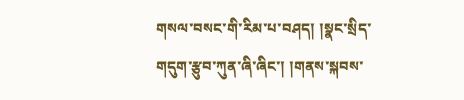གསལ་བསང་གི་རིམ་པ་བཤད། །སྣང་སྲིད་གདུག་རྩུབ་ཀུན་ཞི་ཞིང་། །གནས་སྐབས་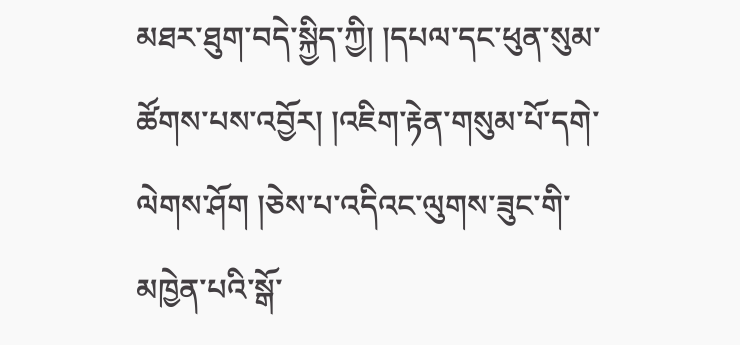མཐར་ཐུག་བདེ་སྐྱིད་ཀྱི། །དཔལ་དང་ཕུན་སུམ་ཚོགས་པས་འབྱོར། །འཇིག་རྟེན་གསུམ་པོ་དགེ་ལེགས་ཤོག །ཅེས་པ་འདིའང་ལུགས་ཟུང་གི་མཁྱེན་པའི་སྒོ་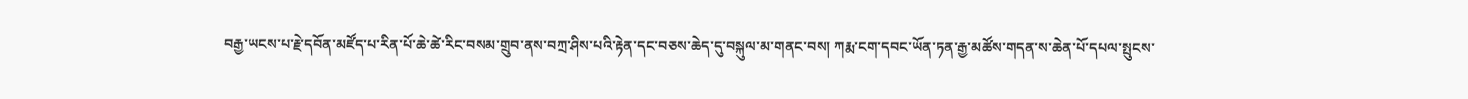བརྒྱ་ཡངས་པ་རྗེ་དབོན་མཛོད་པ་རིན་པོ་ཆེ་ཚེ་རིང་བསམ་གྲུབ་ནས་བཀྲ་ཤིས་པའི་རྟེན་དང་བཅས་ཆེད་དུ་བསྐུལ་མ་གནང་བས། ཀརྨ་ངག་དབང་ཡོན་ཏན་རྒྱ་མཚོས་གདན་ས་ཆེན་པོ་དཔལ་སྤུངས་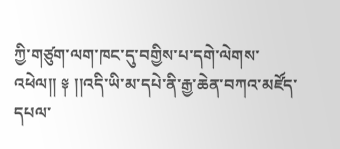ཀྱི་གཙུག་ལག་ཁང་དུ་བགྱིས་པ་དགེ་ལེགས་འཕེལ།། ༈ །།འདི་ཡི་མ་དཔེ་ནི་རྒྱ་ཆེན་བཀའ་མཛོད་དཔལ་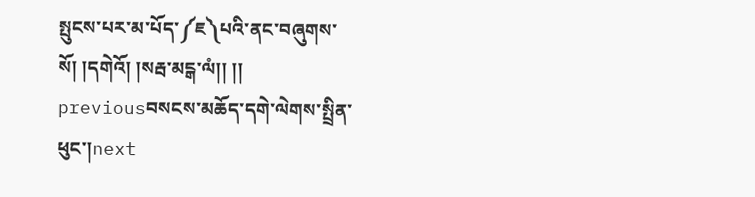སྤུངས་པར་མ་པོད་༼ཇ༽པའི་ནང་བཞུགས་སོ། །དགེའོ། །སརྦ་མངྒ་ལཾ།། །།
previousབསངས་མཆོད་དགེ་ལེགས་སྤྲིན་ཕུང་།next